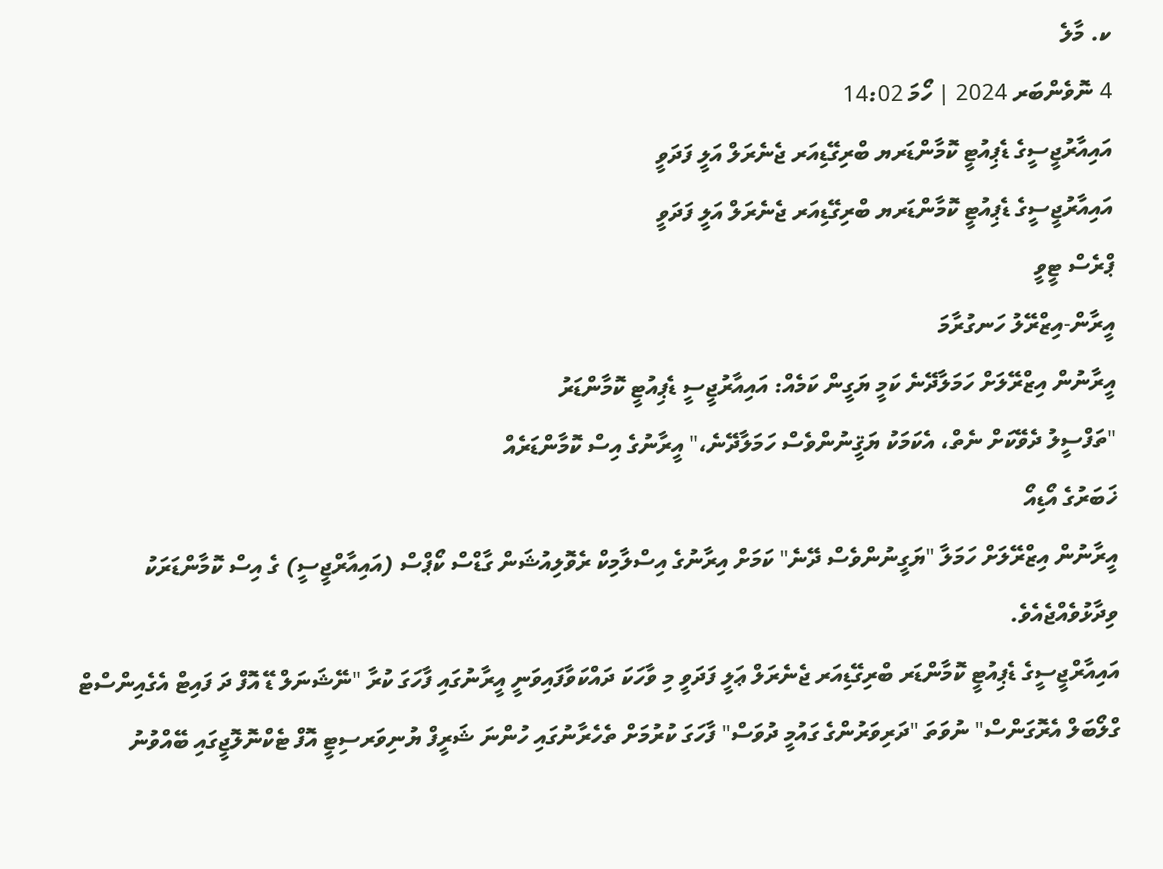ކ. މާލެ
4 ނޮވެންބަރ 2024 | ހޯމަ 14:02
އައިއާރުޖީސީގެ ޑެޕިއުޓީ ކޮމާންޑަރޔ ބްރިގޭޑިއަރ ޖެނެރަލް އަލީ ފަދަވީ
އައިއާރުޖީސީގެ ޑެޕިއުޓީ ކޮމާންޑަރޔ ބްރިގޭޑިއަރ ޖެނެރަލް އަލީ ފަދަވީ
ޕްރެސް ޓީވީ
އީރާން-އިޒްރޭލު ހަނގުރާމަ
އީރާނުން އިޒްރޭލަށް ހަމަލާދޭނެ ކަމީ ޔަގީން ކަމެއް: އައިއާރުޖީސީ ޑެޕިއުޓީ ކޮމާންޑަރު
"ތަފްސީލު ދެވޭކަށް ނެތް، އެކަމަކު ޔަޤީނުންވެސް ހަމަލާދޭނެ،" އީރާނުގެ އިސް ކޮމާންޑަރެއް
ޚަބަރުގެ އޯޑިއޯ
އީރާނުން އިޒްރޭލަށް ހަމަލާ "ޔަގީނުންވެސް ދޭނެ" ކަމަށް އިރާނުގެ އިސްލާމިކް ރެވޮލިއުޝަން ގާޑްސް ކޯޕްސް (އައިއާރްޖީސީ) ގެ އިސް ކޮމާންޑަރަކު ވިދާޅުވެއްޖެއެވެ.
އައިއާރްޖީސީގެ ޑެޕިއުޓީ ކޮމާންޑަރ ބްރިގޭޑިއަރ ޖެނެރަލް ޢަލީ ފަދަވީ މި ވާހަކަ ދައްކަވާފައިވަނީ އީރާނުގައި ފާހަގަ ކުރާ "ނޭޝަނަލް ޑޭ އޮފް ދަ ފައިޓް އެގެއިންސްޓް ގްލޯބަލް އެރޮގަންސް" ނުވަތަ "ދަރިވަރުންގެ ގައުމީ ދުވަސް" ފާހަގަ ކުރުމަށް ތެހެރާނުގައި ހުންނަ ޝަރީފް ޔުނިވަރސިޓީ އޮފް ޓެކްނޮލޮޖީގައި ބޭއްވުނު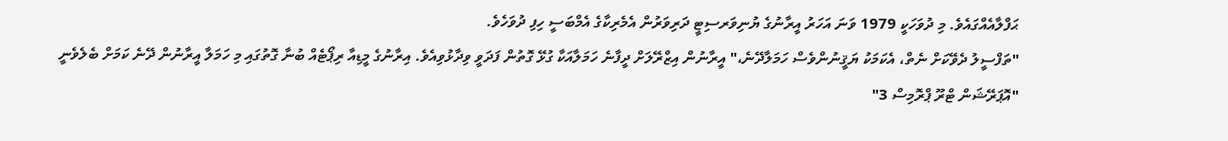ޙަފްލާއެއްގައެވެ. މި ދުވަހަކީ 1979 ވަނަ އަހަރު އީރާނުގެ ޔުނިވަރސިޓީ ދަރިވަރުން އެމެރިކާގެ އެމްބަސީ ހިފި ދުވަހެވެ.
"ތަފްސީލު ދެވޭކަށް ނެތް، އެކަމަކު ޔަޤީނުންވެސް ހަމަލާދޭނެ،" އީރާނުން އިޒްރޭލަށް ދީފާނެ ހަމަލާއަކާ ގުޅޭ ގޮތުން ފަދަވީ ވިދާޅުވިއެވެ. އިރާނުގެ މީޑިއާ ރިޕޯޓެއް ބުނާ ގޮތުގައި މި ހަމަލާ އީރާނުން ދޭނެ ކަމަށް ބެލެވެނީ "އޮޕަރޭޝަން ޓްރޫ ޕްރޮމިސް 3"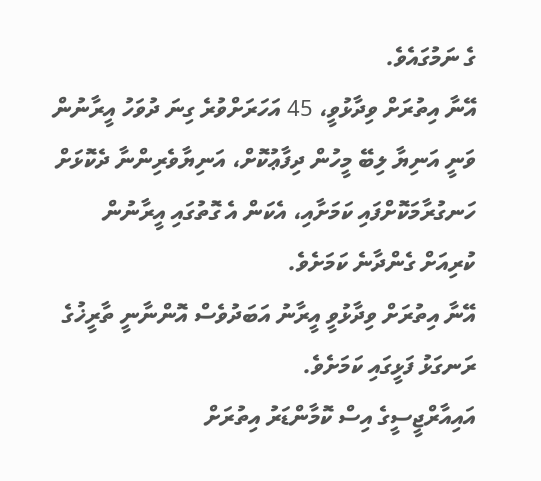ގެ ނަމުގައެވެ.
އޭނާ އިތުރަށް ވިދާޅުވީ، 45 އަހަރަށްވުރެ ގިނަ ދުވަހު އީރާނުން ވަނީ އަނިޔާ ލިބޭ މީހުން ދިފާޢުކޮށް، އަނިޔާވެރިންނާ ދެކޮޅަށް ހަނގުރާމަކޮށްފައި ކަމަށާއި، އެކަން އެ ގޮތުގައި އީރާނުން ކުރިއަށް ގެންދާނެ ކަމަށެވެ.
އޭނާ އިތުރަށް ވިދާޅުވީ އީރާނު އަބަދުވެސް އޮންނާނީ ތާރީޚުގެ ރަނގަޅު ފަޅީގައި ކަމަށެވެ.
އައިއާރްޖީސީގެ އިސް ކޮމާންޑަރު އިތުރަށް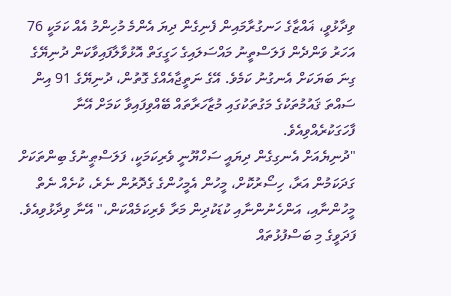ވިދާޅުވީ، ޣައްޒާގެ ހަނގުރާމައިން ފެނިގެން ދިޔަ އެންމެ މުހިންމު އެއް ކަމަކީ 76 އަހަރު ވަންދެން ފަލަސްތީނު މައްސަލައިގެ ހަގީގަތް އޮޅުވާލާފައިވާކަން ދުނިޔޭގެ ގިނަ ބަޔަކަށް އެނގުނު ކަމެވެ. އޭގެ ނަތީޖާއެއްގެ ގޮތުން، ދުނިޔޭގެ 91 އިން ސައްތަ ޤައުމުތަކުގެ މަގުތަކުގައި މުޒާހަރާތައް ބޭއްވިފައިވާ ކަމަށް އޭނާ ފާހަގަކުރެއްވިއެވެ.
"ދުނިޔެއަށް އެނގިގެން ދިޔައީ ސަހްޔޫނީ ވެރިކަމަކީ، ފަލަސްޠީނުގެ ބިންތަކަށް ގަދަކަމުން އަރާ، ހިސޯރުކޮށް، މީހުން އެމީހުންގެ ގެދޮރުން ނެރެ، ކުށެއް ނެތް މީހުންނާއި، އަންހެނުންނާއި ކުޑަކުދިން މަރާ ވެރިކަމެއްކަން،" އޭނާ ވިދާޅުވިއެވެ.
ފަދަވީގެ މި ބަސްފުޅުތައް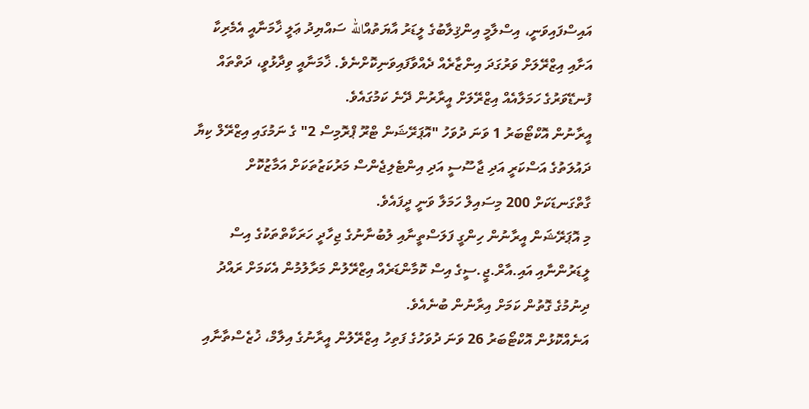އައިސްފައިވަނީ، އިސްލާމީ އިންޤިލާބުގެ ލީޑަރު އާޔަތުއްالله ސައްޔިދު ޢަލީ ޚާމަނާއީ އެމެރިކާ  އަށާއި އިޒްރޭލަށް ވަރުގަދަ އިންޒާރެއް ދެއްވާފައިވަނިކޮށްނެވެ. ޚާމަނާއީ ވިދާޅުވީ، ދަތްތައް ފުނޑޭވަރުގެ ހަމަލާއެއް އިޒްރޭލަށް އީރާރުން ދޭނެ ކަމުގައެވެ.
އީރާނުން އޮކްޓޯބަރު 1 ވަނަ ދުވަހު "އޮޕަރޭޝަން ޓްރޫ ޕްރޮމިސް 2" ގެ ނަމުގައި އިޒްރޭލް ކިޔާ ދައުލަތުގެ އަސްކަރީ އަދި ޖާސޫސީ އަދި އިންޓެލިޖެންސް މަރުކަޒުތަކަށް އަމާޒުކޮށް ގާތްގަނޑަކަށް 200 މިސައިލް ހަމަލާ ވަނީ ދީފައެވެ.
މި އޮޕަރޭޝަން އީރާނުން ހިންގީ ފަލަސްތީނާއި ލުބުނާނުގެ ޖިހާދީ ހަރަކާތްތަކުގެ އިސް ލީޑަރުންނާއި އައި.އާރް.ޖީ.ސީގެ އިސް ކޮމާންޑަރެއް އިޒްރޭލުން މަރާލުމުން އެކަމަށް ރައްދު ދިނުމުގެ ގޮތުން ކަމަށް އިރާނުން ބުނެއެވެ.
އަނެއްކޮޅުން އޮކްޓޯބަރު 26 ވަނަ ދުވަހުގެ ފަތިހު އިޒްރޭލުން އީރާނުގެ އިލާމް، ޚުޒެސްތާނާއި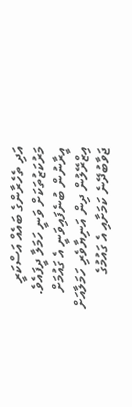އަދި ތެހެރާންގެ ބައެއް އަސްކަރީ މަރުކަޒުތަކަށް ވަނީ ހަމަލާ ދީފައެވެ.
އީރާނުން ބުނެފައިވަނީ އެ ގައުމަށް އިޒްރޭލުން ދިން އަނިޔާވެރި ހަމަލާއަށް ޖަވާބުދޭނެ ކަމަށާއި އެ ގައުމުގެ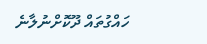ހައްގުތައް ދޫކޮށްނުލާނެ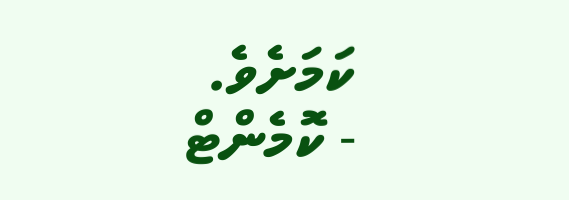ކަމަށެވެ.
- ކޮމެންޓް